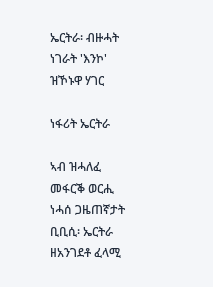ኤርትራ፡ ብዙሓት ነገራት 'እንኮ' ዝኾኑዋ ሃገር

ነፋሪት ኤርትራ

ኣብ ዝሓለፈ መፋርቕ ወርሒ ነሓሰ ጋዜጠኛታት ቢቢሲ፡ ኤርትራ ዘአንገደቶ ፈላሚ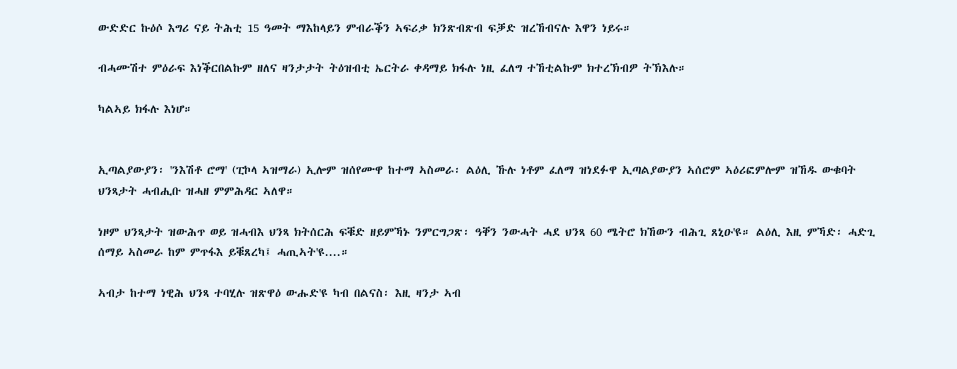ውድድር ኩዕሶ እግሪ ናይ ትሕቲ 15 ዓመት ማእከላይን ምብራቕን ኣፍሪቃ ክንጽብጽብ ፍቓድ ዝረኸብናሉ እዋን ነይሩ።

ብሓሙሽተ ምዕራፍ እነቕርበልኩም ዘለና ዛንታታት ትዕዝብቲ ኤርትራ ቀዳማይ ክፋሉ ነዚ ፈለግ ተኸቲልኩም ክተረኽብዎ ትኽእሉ።

ካልኣይ ክፋሉ እነሆ።


ኢጣልያውያን፡ 'ንእሽቶ ሮማ' (ፒኮላ ኣዝማራ) ኢሎም ዝሰየሙዋ ከተማ ኣስመራ፡ ልዕሊ ኹሉ ነቶም ፈለማ ዝነደፉዋ ኢጣልያውያን ኣሰሮም ኣዕሪፎምሎም ዝኸዱ ውቁባት ህንጻታት ሓብሒቡ ዝሓዘ ምምሕዳር ኣለዋ።

ነዞም ህንጻታት ዝውሕጥ ወይ ዝሓብእ ህንጻ ክትሰርሕ ፍቑድ ዘይምኻኑ ንምርግጋጽ፡ ዓቐን ንውሓት ሓደ ህንጻ 60 ሜትሮ ክኸውን ብሕጊ ጸኒዑ'ዩ። ልዕሊ እዚ ምኻድ፡ ሓድጊ ሰማይ ኣስመራ ከም ምጥፋእ ይቑጸረካ፤ ሓጢኣት'ዩ....።

ኣብታ ከተማ ነዊሕ ህንጻ ተባሂሉ ዝጽዋዕ ውሑድ'ዩ ካብ በልናስ፡ እዚ ዛንታ ኣብ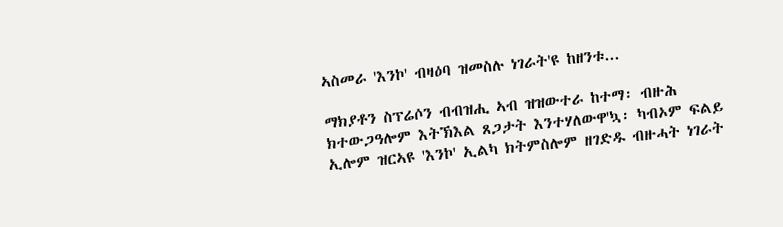ኣስመራ 'እንኮ' ብዛዕባ ዝመስሉ ነገራት'ዩ ከዘንቱ...

ማክያቶን ስፕሬሶን ብብዝሒ ኣብ ዝዝውተራ ከተማ፡ ብዙሕ ክተውጋዓሎም እትኽእል ጸጋታት እንተሃለውዋ'ኳ፡ ካብኦም ፍልይ ኢሎም ዝርኣዩ 'እንኮ' ኢልካ ክትምስሎም ዘገድዱ ብዙሓት ነገራት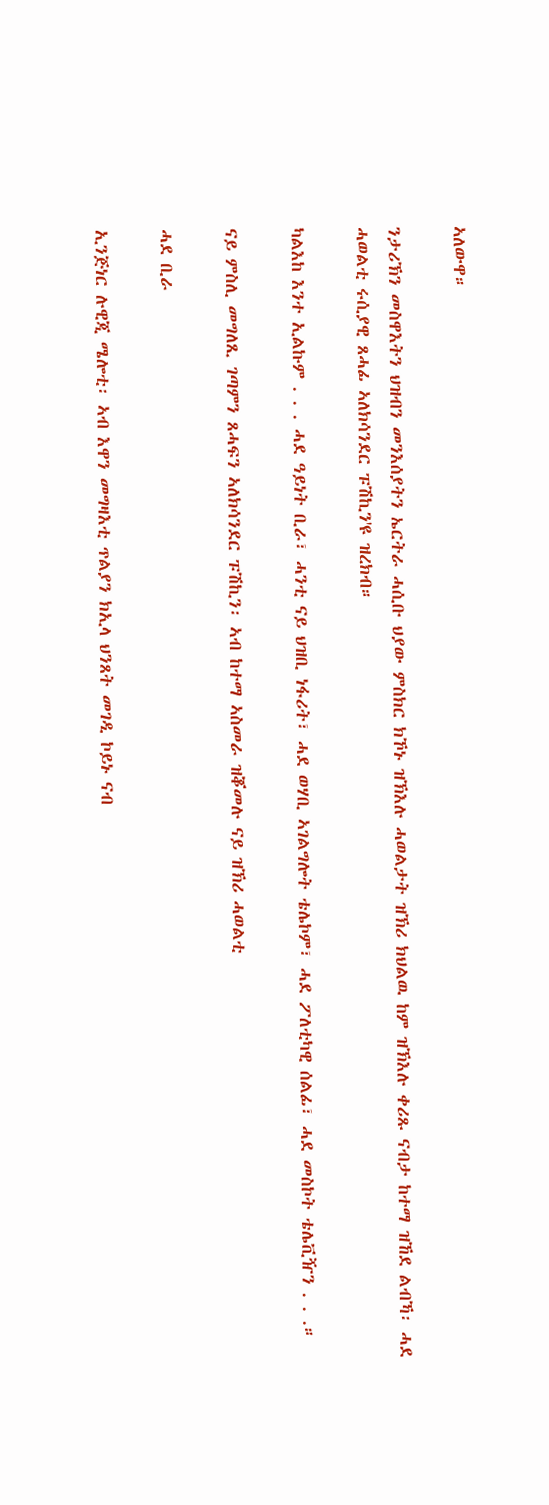ኣለውዋ።

ንታሪኽን መስዋእትን ህዝብን መንእሰያትን ኤርትራ ሓሲቡ ህያው ምስክር ክኾኑ ዝኽእሉ ሓወልታት ዝኽሪ ክህልዉ ከም ዝኽእሉ ቀሪጹ ናብታ ከተማ ዝኸደ ልብኻ፡ ሓደ ሓወልቲ ሩሲያዊ ጸሓፊ ኣለክሳንደር ፑሽኪን'ዩ ዝረክብ።

ካልእከ እንተ ኢልኩም . . . ሓደ ዓይነት ቢራ፣ ሓንቲ ናይ ህዝቢ ነፋሪት፣ ሓደ ወሃቢ ኣገልግሎት ቴሌኮም፣ ሓደ ፖለቲካዊ ሰልፊ፣ ሓደ መስኮት ቴሌቪዥን . . .።

ናይ ምስሊ መግለጺ ገጣምን ጸሓፍን ኣለክሳንደር ፑሽኪን፡ ኣብ ከተማ ኣስመራ ዝቖመሉ ናይ ዝኽሪ ሓወልቲ

ሓደ ቢራ

ኢንጅነር ሉዊጂ ሜሎቲ፡ ኣብ እዋን መግዛእቲ ጥልያን ክኢላ ህንጸት መገዲ ኮይኑ ናብ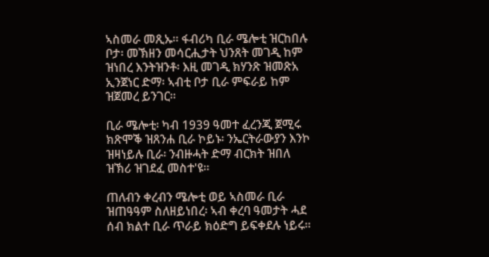ኣስመራ መጺኡ። ፋብሪካ ቢራ ሜሎቲ ዝርከበሉ ቦታ፡ መኽዘን መሳርሒታት ህንጸት መገዲ ከም ዝነበረ እንትዝንቶ፡ እዚ መገዲ ክሃንጽ ዝመጽአ ኢንጀነር ድማ፡ ኣብቲ ቦታ ቢራ ምፍራይ ከም ዝጀመረ ይንገር።

ቢራ ሜሎቲ፡ ካብ 1939 ዓመተ ፈረንጂ ጀሚሩ ክጽሞቕ ዝጸንሐ ቢራ ኮይኑ፡ ንኤርትራውያን እንኮ ዝዛነይሉ ቢራ፡ ንብዙሓት ድማ ብርክት ዝበለ ዝኽሪ ዝገደፈ መስተ'ዩ።

ጠለብን ቀረብን ሜሎቲ ወይ ኣስመራ ቢራ ዝጠዓዓም ስለዘይነበረ፡ ኣብ ቀረባ ዓመታት ሓደ ሰብ ክልተ ቢራ ጥራይ ክዕድግ ይፍቀደሉ ነይሩ።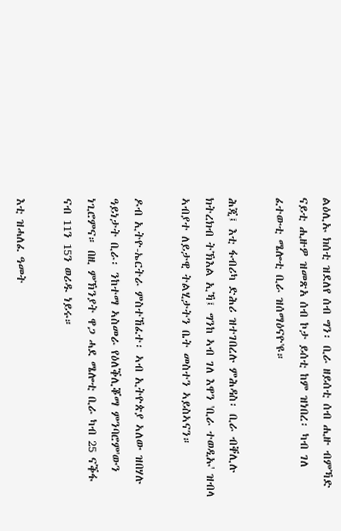ልዕሊኡ ክሰቲ ዝደለየ ሰብ ግን፡ ቢራ ዘይሰቲ ሰብ ሒዙ ብምኻድ ናይቲ ሒዙዎ ዝመጽአ ሰብ ኮታ ይሰቲ ከም ዝነበረ፡ ካብ ገለ ፈተውቲ ሜሎቲ ቢራ ዝሰማዕናዮ'ዩ።

ሕጂ፤ እቲ ፋብሪካ ድሕሪ ዝተገበረሉ ምሕዳስ፡ ቢራ ብቐሊሉ ክትረክብ ትኽእል ኢኻ፤ ግንከ ኣብ ገለ እዋን 'ቢራ ተወዲኡ' ዝብላ ኣብያተ ለይታዊ ትልሂታትን ቤት መስተን ኣይስኣናን።

ዶብ ኢትዮ-ኤርትራ ምስተኸፈተ፡ ኣብ ኢትዮጵያ ኣለው ዝበሃሉ ዓይነታት ቢራ፡ ንከተማ ኣስመራ የዕለቕሊቖማ ምንባሮም'ውን ነጊሮምና። በዚ ምኽንያት ዋጋ ሓደ ሜሎቲ ቢራ ካብ 25 ናቕፋ ናብ 11ን 15ን ወሪዱ ነይሩ።

እቲ ዝሓለፈ ዓመት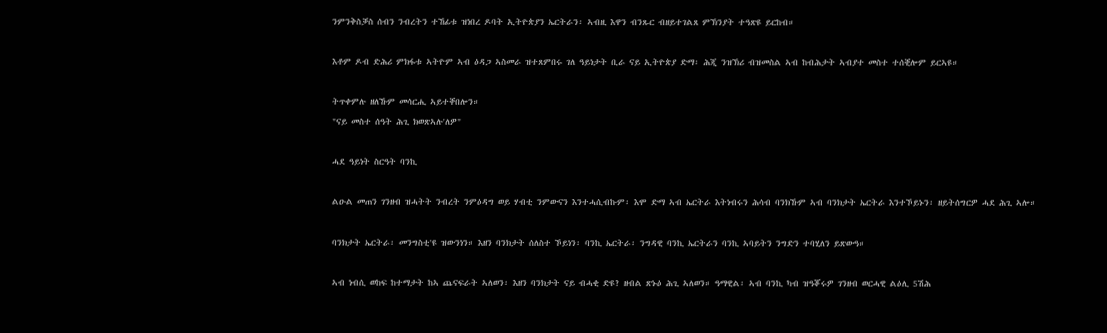ንምንቅስቓስ ሰብን ንብረትን ተኸፊቱ ዝነበረ ዶባት ኢትዮጵያን ኤርትራን፡ ኣብዚ እዋን ብንጹር ብዘይተገልጸ ምኽንያት ተዓጽዩ ይርከብ።

እቶም ዶብ ድሕሪ ምክፋቱ ኣትዮም ኣብ ዕዳጋ ኣስመራ ዝተጸምበሩ ገለ ዓይነታት ቢራ ናይ ኢትዮጵያ ድማ፡ ሕጂ ንዝኽሪ ብዝመስል ኣብ ከብሕታት ኣብያተ መስተ ተሰቒሎም ይርኣዩ።

ትጥቀምሉ ዘለኹም መሳርሒ ኣይተቐበሎን።
"ናይ መስተ ሰዓት ሕጊ ክወጽኣሉ'ለዎ"

ሓደ ዓይነት ስርዓት ባንኪ

ልዑል መጠን ገንዘብ ዝሓትት ንብረት ንምዕዳግ ወይ ሃብቲ ንምውናን እንተሓሲብኩም፡ እሞ ድማ ኣብ ኤርትራ እትነብሩን ሕሳብ ባንክኹም ኣብ ባንክታት ኤርትራ እንተኾይኑን፡ ዘይትሰግርዎ ሓደ ሕጊ ኣሎ።

ባንክታት ኤርትራ፡ መንግስቲ'ዩ ዝውንነን። እዘን ባንክታት ሰለስተ ኾይነን፡ ባንኪ ኤርትራ፡ ንግዳዊ ባንኪ ኤርትራን ባንኪ ኣባይትን ንግድን ተባሂለን ይጽውዓ።

ኣብ ነብሲ ወከፍ ከተማታት ከኣ ጨናፍራት ኣለወን፡ እዘን ባንክታት ናይ ብሓቂ ድዩ? ዘብል ጽኑዕ ሕጊ ኣለወን። ዓማዊል፡ ኣብ ባንኪ ካብ ዝዓቖሩዎ ገንዘብ ወርሓዊ ልዕሊ 5ሽሕ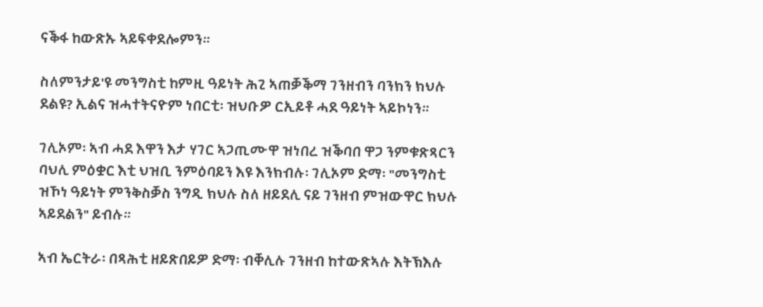ናቕፋ ከውጽኡ ኣይፍቀደሎምን።

ስለምንታይ'ዩ መንግስቲ ከምዚ ዓይነት ሕጊ ኣጠቓቕማ ገንዘብን ባንክን ክህሉ ደልዩ? ኢልና ዝሓተትናዮም ነበርቲ፡ ዝህቡዎ ርኢይቶ ሓደ ዓይነት ኣይኮነን።

ገሊኦም፡ ኣብ ሓደ እዋን እታ ሃገር ኣጋጢሙዋ ዝነበረ ዝቕባበ ዋጋ ንምቁጽጻርን ባህሊ ምዕቋር እቲ ህዝቢ ንምዕባይን እዩ እንክብሉ፡ ገሊኦም ድማ፡ "መንግስቲ ዝኾነ ዓይነት ምንቅስቓስ ንግዲ ክህሉ ስለ ዘይደሊ ናይ ገንዘብ ምዝውዋር ክህሉ ኣይደልን" ይብሉ።

ኣብ ኤርትራ፡ በጻሕቲ ዘይጽበይዎ ድማ፡ ብቐሊሉ ገንዘብ ከተውጽኣሉ እትኽእሉ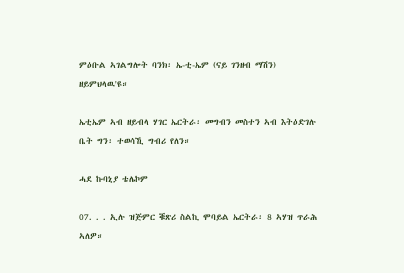ምዕቡል ኣገልግሎት ባንክ፡ ኤ-ቲ-ኤም (ናይ ገንዘብ ማሽን) ዘይምህላዉ'ዩ።

ኤቲኤም ኣብ ዘይብላ ሃገር ኤርትራ፡ መግብን መስተን ኣብ እትዕድገሉ ቤት ግን፡ ተወሳኺ ግብሪ የለን።

ሓደ ኩባኒያ ቴሌኮም

07. . . ኢሉ ዝጅምር ቑጽሪ ስልኪ ሞባይል ኤርትራ፡ 8 ኣሃዝ ጥራሕ ኣለዎ።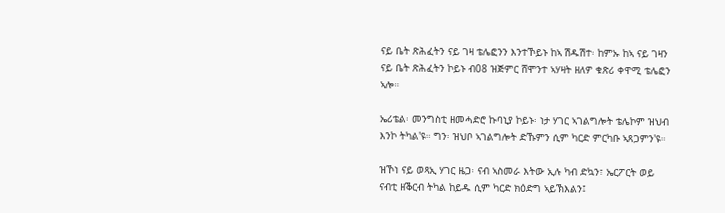ናይ ቤት ጽሕፈትን ናይ ገዛ ቴሌፎንን እንተኾይኑ ከኣ ሽዱሽተ፡ ከምኡ ከኣ ናይ ገዛን ናይ ቤት ጽሕፈትን ኮይኑ ብ08 ዝጅምር ሸሞንተ ኣሃዛት ዘለዎ ቁጽሪ ቀዋሚ ቴሌፎን ኣሎ።

ኤሪቴል፡ መንግስቲ ዘመሓድሮ ኩባኒያ ኮይኑ፡ ነታ ሃገር ኣገልግሎት ቴሌኮም ዝህብ እንኮ ትካል'ዩ። ግን፡ ዝህቦ ኣገልግሎት ድኹምን ሲም ካርድ ምርካቡ ኣጸጋምን'ዩ።

ዝኾነ ናይ ወጻኢ ሃገር ዜጋ፡ ናብ ኣስመራ እትው ኢሉ ካብ ድኳን፣ ኤርፖርት ወይ ናብቲ ዘቕርብ ትካል ከይዱ ሲም ካርድ ክዕድግ ኣይኽእልን፤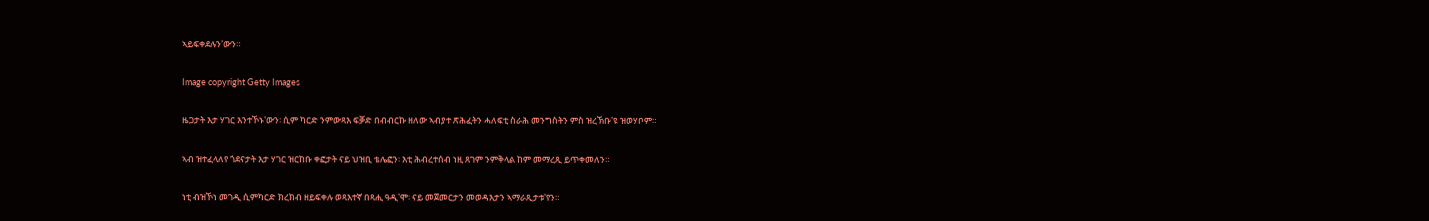ኣይፍቀደሉን'ውን።

Image copyright Getty Images

ዜጋታት እታ ሃገር እንተኾኑ'ውን፡ ሲም ካርድ ንምውጻእ ፍቓድ በብብርኩ ዘለው ኣብያተ ጽሕፈትን ሓለፍቲ ስራሕ መንግስትን ምስ ዝረኽቡ'ዩ ዝወሃቦም።

ኣብ ዝተፈላለየ ጎደናታት እታ ሃገር ዝርከቡ ቀፎታት ናይ ህዝቢ ቴሌፎን፡ እቲ ሕብረተሰብ ነዚ ጸገም ንምቅላል ከም መማረጺ ይጥቀመለን።

ነቲ ብዝኾነ መገዲ ሲምካርድ ክረክብ ዘይፍቀሉ ወጻእተኛ በጻሒ ዓዲ'ሞ፡ ናይ መጀመርታን መወዳእታን ኣማራጺታቱ'የን።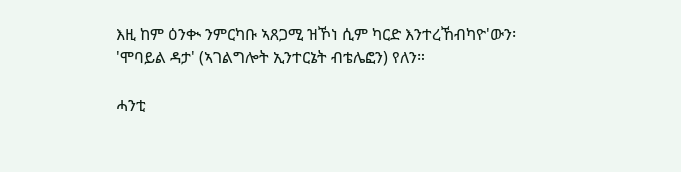እዚ ከም ዕንቊ ንምርካቡ ኣጸጋሚ ዝኾነ ሲም ካርድ እንተረኸብካዮ'ውን፡ 'ሞባይል ዳታ' (ኣገልግሎት ኢንተርኔት ብቴሌፎን) የለን።

ሓንቲ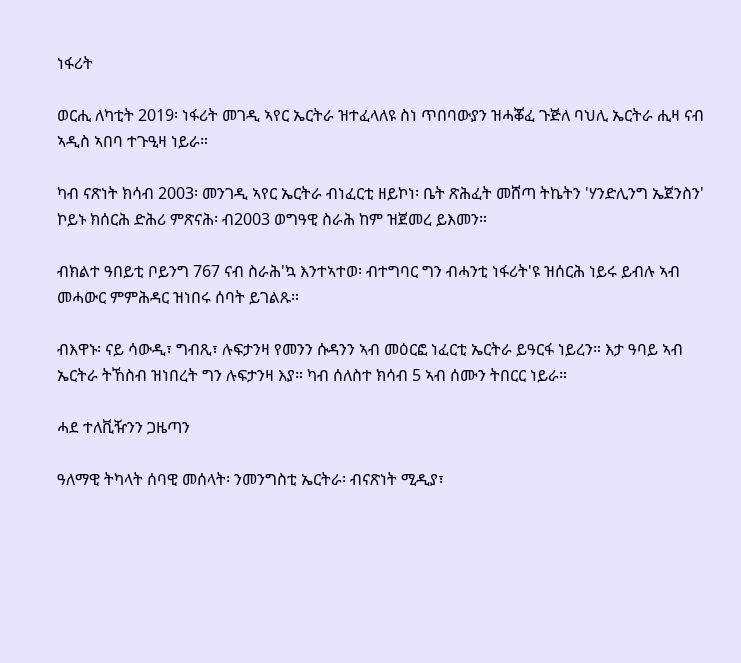ነፋሪት

ወርሒ ለካቲት 2019፡ ነፋሪት መገዲ ኣየር ኤርትራ ዝተፈላለዩ ስነ ጥበባውያን ዝሓቖፈ ጉጅለ ባህሊ ኤርትራ ሒዛ ናብ ኣዲስ ኣበባ ተጉዒዛ ነይራ።

ካብ ናጽነት ክሳብ 2003፡ መንገዲ ኣየር ኤርትራ ብነፈርቲ ዘይኮነ፡ ቤት ጽሕፈት መሸጣ ትኬትን 'ሃንድሊንግ ኤጀንስን' ኮይኑ ክሰርሕ ድሕሪ ምጽናሕ፡ ብ2003 ወግዓዊ ስራሕ ከም ዝጀመረ ይእመን።

ብክልተ ዓበይቲ ቦይንግ 767 ናብ ስራሕ'ኳ እንተኣተወ፡ ብተግባር ግን ብሓንቲ ነፋሪት'ዩ ዝሰርሕ ነይሩ ይብሉ ኣብ መሓውር ምምሕዳር ዝነበሩ ሰባት ይገልጹ።

ብእዋኑ፡ ናይ ሳውዲ፣ ግብጺ፣ ሉፍታንዛ የመንን ሱዳንን ኣብ መዕርፎ ነፈርቲ ኤርትራ ይዓርፋ ነይረን። እታ ዓባይ ኣብ ኤርትራ ትኸስብ ዝነበረት ግን ሉፍታንዛ እያ። ካብ ሰለስተ ክሳብ 5 ኣብ ሰሙን ትበርር ነይራ።

ሓደ ተለቪዥንን ጋዜጣን

ዓለማዊ ትካላት ሰባዊ መሰላት፡ ንመንግስቲ ኤርትራ፡ ብናጽነት ሚዲያ፣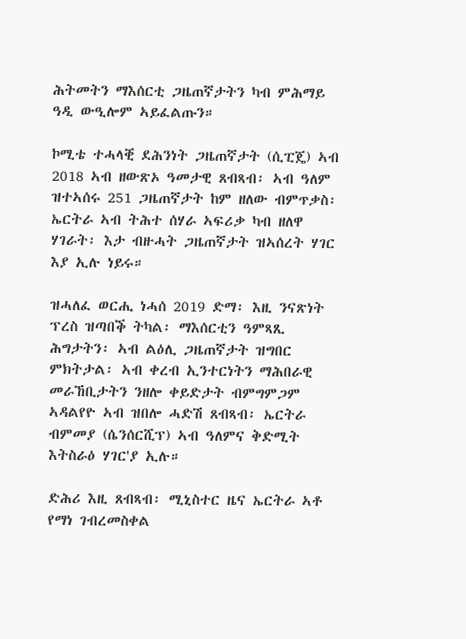ሕትመትን ማእሰርቲ ጋዜጠኛታትን ካብ ምሕማይ ዓዲ ውዒሎም ኣይፈልጡን።

ኮሚቴ ተሓላቒ ደሕንነት ጋዜጠኛታት (ሲፒጄ) ኣብ 2018 ኣብ ዘውጽኦ ዓመታዊ ጸብጻብ፡ ኣብ ዓለም ዝተኣሰሩ 251 ጋዜጠኛታት ከም ዘለው ብምጥቃስ፡ ኤርትራ ኣብ ትሕተ ሰሃራ ኣፍሪቃ ካብ ዘለዋ ሃገራት፡ እታ ብዙሓት ጋዜጠኛታት ዝኣሰረት ሃገር እያ ኢሉ ነይሩ።

ዝሓለፈ ወርሒ ነሓሰ 2019 ድማ፡ እዚ ንናጽነት ፕረስ ዝጣበቕ ትካል፡ ማእሰርቲን ዓምጻጺ ሕግታትን፡ ኣብ ልዕሊ ጋዜጠኛታት ዝግበር ምክትታል፡ ኣብ ቀረብ ኢንተርነትን ማሕበራዊ መራኸቢታትን ንዘሎ ቀይድታት ብምግምጋም ኣዳልየዮ ኣብ ዝበሎ ሓድሽ ጸብጻብ፡ ኤርትራ ብምመያ (ሴንሰርሺፕ) ኣብ ዓለምና ቅድሚት እትስራዕ ሃገር'ያ ኢሉ።

ድሕሪ እዚ ጸብጻብ፡ ሚኒስተር ዜና ኤርትራ ኣቶ የማነ ገብረመስቀል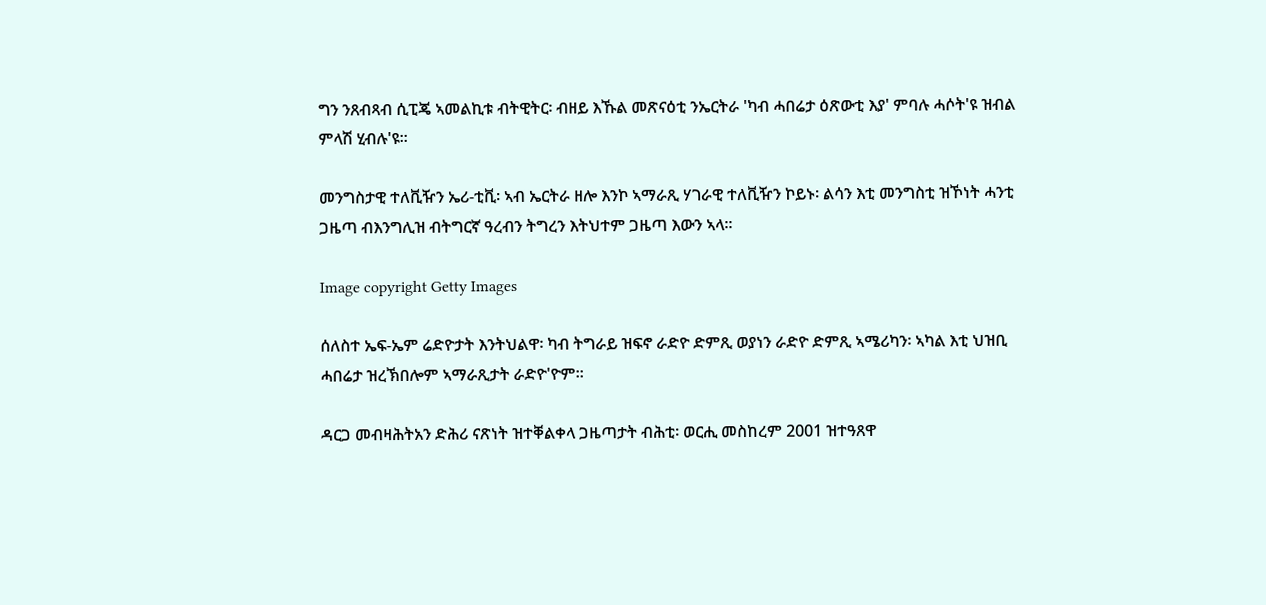ግን ንጸብጻብ ሲፒጄ ኣመልኪቱ ብትዊትር፡ ብዘይ እኹል መጽናዕቲ ንኤርትራ 'ካብ ሓበሬታ ዕጽውቲ እያ' ምባሉ ሓሶት'ዩ ዝብል ምላሽ ሂብሉ'ዩ።

መንግስታዊ ተለቪዥን ኤሪ-ቲቪ፡ ኣብ ኤርትራ ዘሎ እንኮ ኣማራጺ ሃገራዊ ተለቪዥን ኮይኑ፡ ልሳን እቲ መንግስቲ ዝኾነት ሓንቲ ጋዜጣ ብእንግሊዝ ብትግርኛ ዓረብን ትግረን እትህተም ጋዜጣ እውን ኣላ።

Image copyright Getty Images

ሰለስተ ኤፍ-ኤም ሬድዮታት እንትህልዋ፡ ካብ ትግራይ ዝፍኖ ራድዮ ድምጺ ወያነን ራድዮ ድምጺ ኣሜሪካን፡ ኣካል እቲ ህዝቢ ሓበሬታ ዝረኽበሎም ኣማራጺታት ራድዮ'ዮም።

ዳርጋ መብዛሕትአን ድሕሪ ናጽነት ዝተቐልቀላ ጋዜጣታት ብሕቲ፡ ወርሒ መስከረም 2001 ዝተዓጸዋ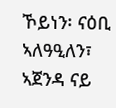ኾይነን፡ ናዕቢ ኣለዓዒለን፣ ኣጀንዳ ናይ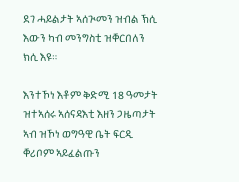ደገ ሓይልታት ኣሰጒመን ዝብል ኽሲ እውን ካብ መንግስቲ ዝቐርበለን ክሲ እዩ።

እንተኾነ እቶም ቅድሚ 18 ዓመታት ዝተኣሰሩ ኣሰናዳእቲ እዘን ጋዜጣታት ኣብ ዝኾነ ወግዓዊ ቤት ፍርዲ ቐሪቦም ኣይፈልጡን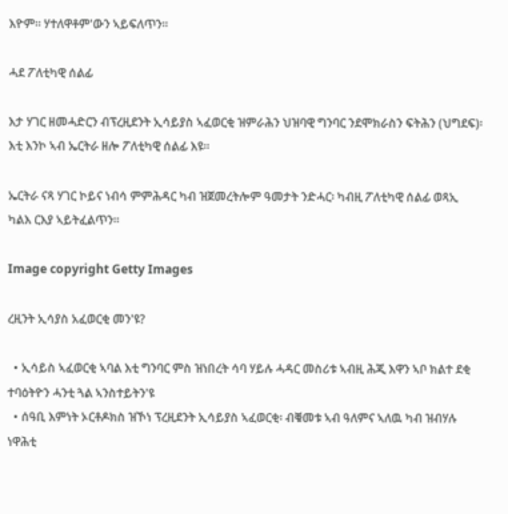እዮም። ሃተለዋቶም'ውን ኣይፍለጥን።

ሓደ ፖለቲካዊ ሰልፊ

እታ ሃገር ዘመሓድርን ብፕረዚደንት ኢሳይያስ ኣፈወርቂ ዝምራሕን ህዝባዊ ግንባር ንደሞክራስን ፍትሕን (ህግደፍ)፡ እቲ እንኮ ኣብ ኤርትራ ዘሎ ፖለቲካዊ ሰልፊ እዩ።

ኤርትራ ናጻ ሃገር ኮይና ነብሳ ምምሕዳር ካብ ዝጀመረትሎም ዓመታት ንድሓር፡ ካብዚ ፖለቲካዊ ሰልፊ ወጻኢ ካልእ ርእያ ኣይትፈልጥን።

Image copyright Getty Images

ረዚንት ኢሳያስ አፈወርቂ መን'ዩ?

  • ኢሳይስ ኣፈወርቂ ኣባል እቲ ግንባር ምስ ዝነበረት ሳባ ሃይሉ ሓዳር መስሪቱ ኣብዚ ሕጂ እዋን ኣቦ ክልተ ደቂ ተባዕትዮን ሓንቲ ጓል ኣንስተይትን'ዩ
  • ሰዓቢ እምነት ኦርቶዶክስ ዝኾነ ፕረዚደንት ኢሳይያስ ኣፈወርቂ፡ ብቑመቱ ኣብ ዓለምና ኣለዉ ካብ ዝብሃሉ ነዋሕቲ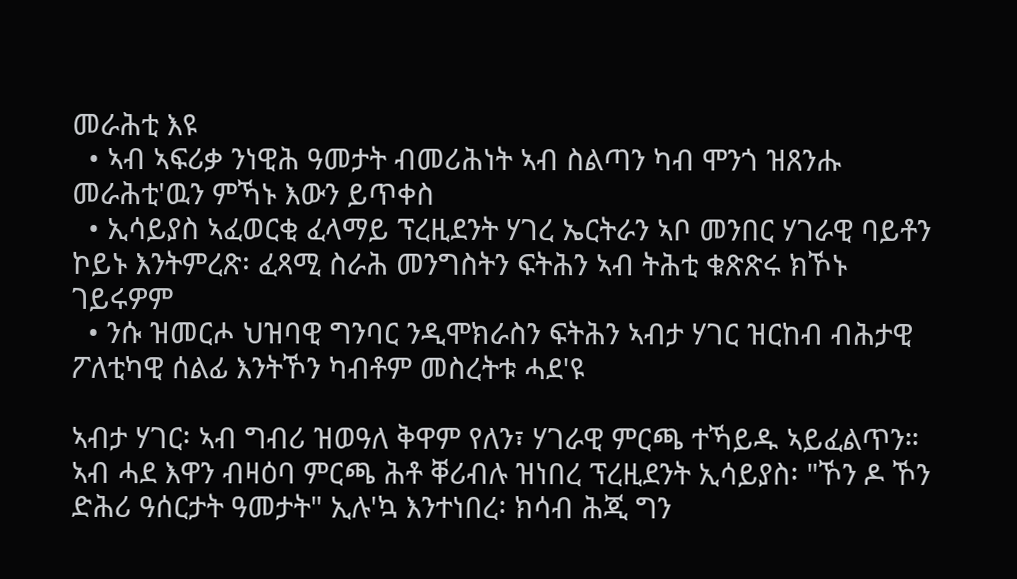መራሕቲ እዩ
  • ኣብ ኣፍሪቃ ንነዊሕ ዓመታት ብመሪሕነት ኣብ ስልጣን ካብ ሞንጎ ዝጸንሑ መራሕቲ'ዉን ምኻኑ እውን ይጥቀስ
  • ኢሳይያስ ኣፈወርቂ ፈላማይ ፕረዚደንት ሃገረ ኤርትራን ኣቦ መንበር ሃገራዊ ባይቶን ኮይኑ እንትምረጽ፡ ፈጻሚ ስራሕ መንግስትን ፍትሕን ኣብ ትሕቲ ቁጽጽሩ ክኾኑ ገይሩዎም
  • ንሱ ዝመርሖ ህዝባዊ ግንባር ንዲሞክራስን ፍትሕን ኣብታ ሃገር ዝርከብ ብሕታዊ ፖለቲካዊ ሰልፊ እንትኾን ካብቶም መስረትቱ ሓደ'ዩ

ኣብታ ሃገር፡ ኣብ ግብሪ ዝወዓለ ቅዋም የለን፣ ሃገራዊ ምርጫ ተኻይዱ ኣይፈልጥን። ኣብ ሓደ እዋን ብዛዕባ ምርጫ ሕቶ ቐሪብሉ ዝነበረ ፕረዚደንት ኢሳይያስ፡ "ኾን ዶ ኾን ድሕሪ ዓሰርታት ዓመታት" ኢሉ'ኳ እንተነበረ፡ ክሳብ ሕጂ ግን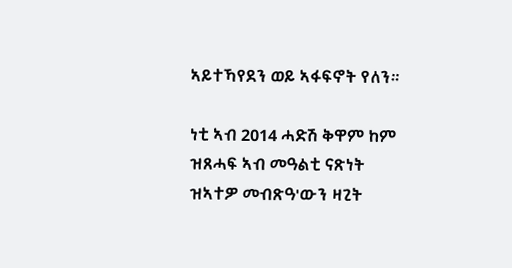ኣይተኻየደን ወይ ኣፋፍኖት የለን።

ነቲ ኣብ 2014 ሓድሽ ቅዋም ከም ዝጸሓፍ ኣብ መዓልቲ ናጽነት ዝኣተዎ መብጽዓ'ውን ዛጊት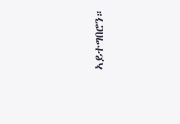ኣይተግበሮን።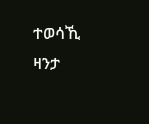ተወሳኺ ዛንታ